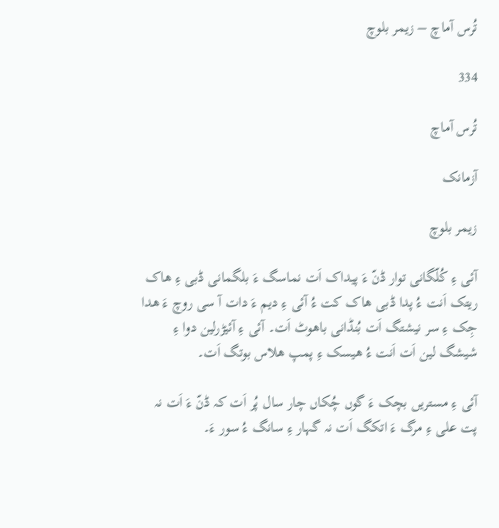تُرس آماچ – زیمر بلوچ

334

تُرس آماچ

آزمانک

زیمر بلوچ

آئی ءِ کُلّگانی توار ڈنّ ءَ پیداک اَت نماسگ ءَ بلگمانی ڈبی ءِ ھاک ریتک اَنت ءُ پدا ڈبی ھاک کت ءُ آئی ءِ دیم ءَ دات آ سی روچ ءَ ھدا جِک ءِ سر نیشتگ اَت بُنڈانی باھوٹ اَت۔ آئی ءِ آئیڑرلین دوا ءِ شیشگ لین اَت اَنت ءُ ھیسک ءِ پمپ ھلاس بوتگ اَت۔

آئی ءِ مستریں بچک ءَ گوں چُکاں چار سال پُر اَت کہ ڈنّ ءَ اَت نہ پت علی ءِ مرگ ءَ اتکگ اَت نہ گہار ءِ سانگ ءُ سور ءَ۔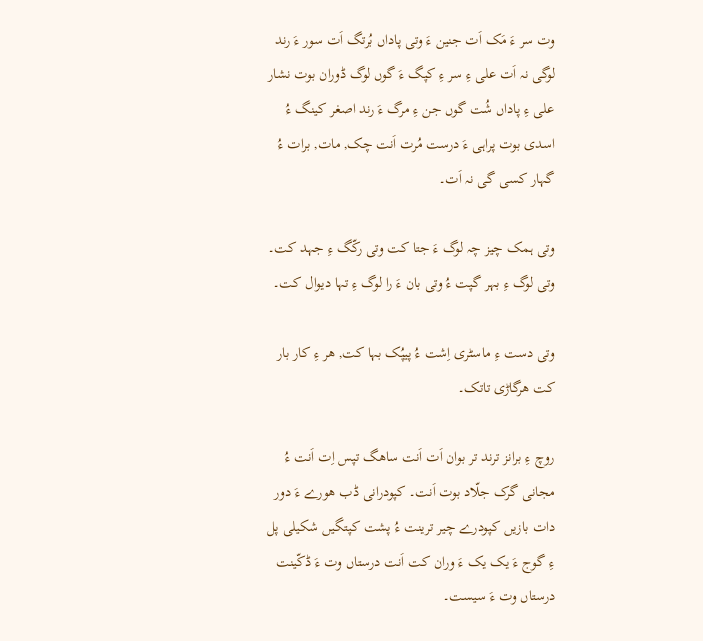وت سر ءَ مَک اَت جنین ءَ وتی پاداں بُرتگ اَت سور ءَ رند لوگی نہ اَت علی ءِ سر ءِ کپگ ءَ گوں لوگ ڈوران بوت نشار علی ءِ پاداں شُت گوں جن ءِ مرگ ءَ رند اصغر کینگ ءُ اسدی بوت پراہی ءَ درست مُرت اَنت چک, مات, برات ءُ گہار کسی گی نہ اَت۔

وتی ہمک چیز چہ لوگ ءَ جتا کت وتی رکّگ ءِ جہد کت۔ وتی لوگ ءِ بہر گپت ءُ وتی بان ءَ را لوگ ءِ تہا دیوال کت۔

وتی دست ءِ ماسٹری اِشت ءُ پیپُک بہا کت, ھر ءِ کار بار کت ھرگاڑی تاتک۔

روچ ءِ برانز ترند تر بوان اَت اَنت ساھگ تپس اِت اَنت ءُ مجانی گرک جلّاد بوت اَنت۔ کپودرانی ڈب ھورے ءَ دور دات بازیں کپودرے چیر ترینت ءُ پشت کپتگیں شکیلی پل ءِ گوج ءَ یک یک ءَ وران کت اَنت درستاں وت ءَ ڈکّینت درستاں وت ءَ سیست۔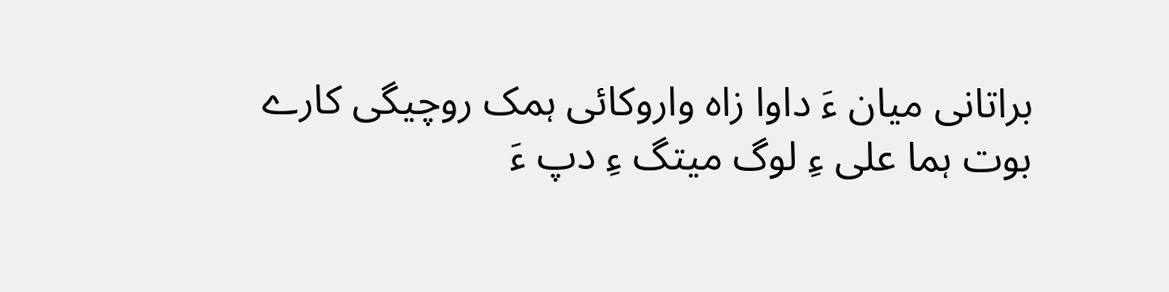براتانی میان ءَ داوا زاہ واروکائی ہمک روچیگی کارے بوت ہما علی ءِ لوگ میتگ ءِ دپ ءَ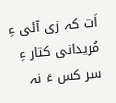اَت کہ زی آئی ءِ مُریدانی کتار ءِ سر کس ءَ نہ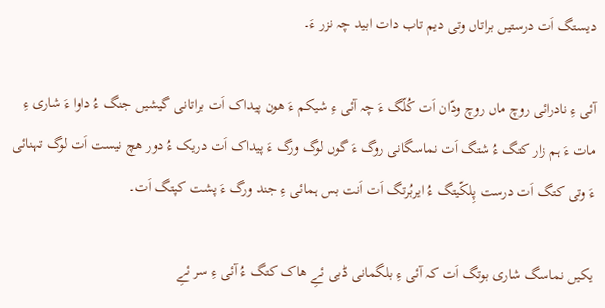دیستگ اَت درستیں براتاں وتی دیم تاب دات ابید چہ نزر ءَ۔

آئی ءِ نادرائی روچ ماں روچ ودّان اَت کُلّگ ءَ چہ آئی ءِ شیکم ءَ ھون پیداک اَت براتانی گیشیں جنگ ءُ داوا ءَ شاری ءِ مات ءَ ہم زار کتگ ءُ شتگ اَت نماسگانی روگ ءَ گوں لوگ ورگ ءَ پیداک اَت دریک ءُ دور ھچ نیست اَت لوگ تہنائی ءَ وتی کتگ اَت درست پِلکّیتگ ءُ ایربُرتگ اَت اَنت بس ہمائی ءِ جند ورگ ءَ پشت کپتگ اَت۔

یکیں نماسگ شاری بوتگ اَت کہ آئی ءِ بلگمانی ڈبی ئےِ ھاک کتگ ءُ آئی ءِ سر ئےِ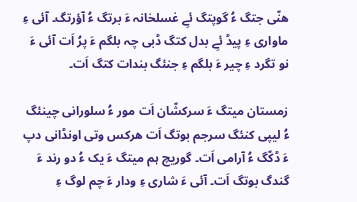ھنّی جتگ ءُ گوپتگ ئےِ غسلخانہ ءَ برتگ ءُ آؤرتگ۔ آئی ءِ ماواری ءِ پیڈ ئےِ بدل کتگ ڈبی چہ بلگم ءَ پرُ اَت آئی ءَ نو تگرد ءِ چیر ءَ بلگم ءِ جنئگ بندات کتگ اَت۔

زمستان میتگ ءَ سرکشّان اَت مور ءُ سلورانی چینئگ ءُ لیپی کنئگ سرجم بوتگ اَت ھرکس وتی اونڈانی دپ ءَ ڈکّگ ءُ آرامی اَت۔ گوریچ ہم میتگ ءَ یک ءُ دو رند ءَ گندگ بوتگ اَت۔ آئی ءَ شاری ءِ ودار ءَ چم لوگ ءِ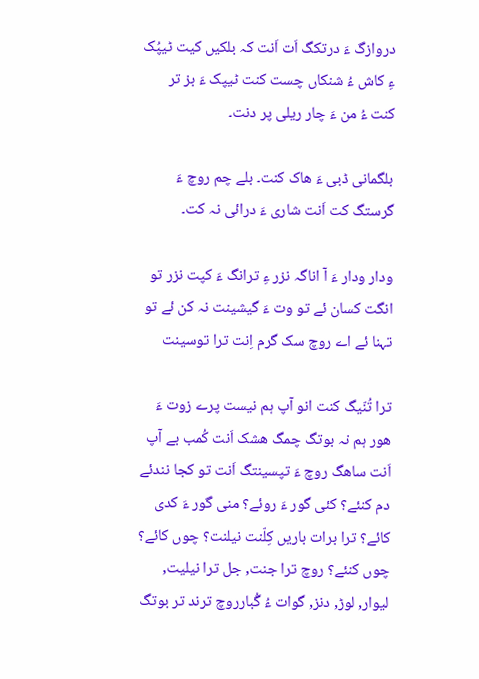دروازگ ءَ درتکگ اَت اَنت کہ بلکیں کیت ٹیپُک ءِ کاش ءُ شنکاں چست کنت ٹیپک ءَ بز تر کنت ءُ من ءَ چار ریلی پر دنت۔

بلگمانی ڈبی ءَ ھاک کنت۔ بلے چم روچ ءَ گرستگ کت اَنت شاری ءَ درائی نہ کت۔

ودار ودار ءَ آ اناگہ نزر ءِ ترانگ ءَ کپت نزر تو انگت کسان ئے تو وت ءَ گیشینت نہ کن ئے تو تہنا ئے اے روچ سک گرم اِنت ترا توسینت

ترا تُنّیگ کنت انو آپ ہم نیست پرے زوت ءَ ھور ہم نہ بوتگ چمگ ھشک اَنت کُمب بے آپ اَنت ساھگ روچ ءَ تپسینتگ اَنت تو کجا نندئے دم کنئے؟ کئی گور ءَ روئے؟ منی گور ءَ کدی کائے؟ ترا برات باریں کِلّنت نیلنت؟ چوں کائے؟ چوں کنئے؟ روچ ترا جنت, جل ترا نیلیت, لیوار, لوڑ, دنز, گوات ءُ گُبارروچ ترند تر بوتگ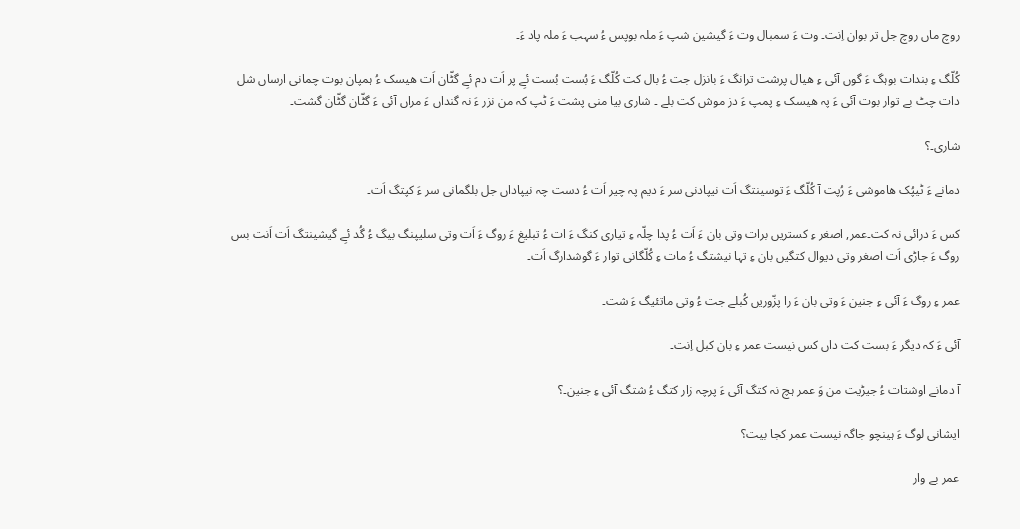روچ ماں روچ جل تر بوان اِنت۔ وت ءَ سمبال وت ءَ گیشین شپ ءَ ملہ بوپس ءُ سہب ءَ ملہ پاد ءَ۔

کُلّگ ءِ بندات بوہگ ءَ گوں آئی ءِ ھیال پرشت ترانگ ءَ بانزل جت ءُ بال کت کُلّگ ءَ بُست بُست ئےِ پر اَت دم ئےِ گٹّان اَت ھیسک ءُ ہمپان بوت چمانی ارساں شل دات چٹ بے توار بوت آئی ءَ پہ ھیسک ءِ پمپ ءَ دز موش کت بلے ۔ شاری بیا منی پشت ءَ ٹپ کہ من نزر ءَ نہ گنداں ءَ مراں آئی ءَ گٹّان گٹّان گشت۔

شاری۔؟

دمانے ءَ ٹیپُک ھاموشی ءَ رُپت آ کُلّگ ءَ توسینتگ اَت نیپادنی سر ءَ دیم پہ چیر اَت ءُ دست چہ نیپاداں جل بلگمانی سر ءَ کپتگ اَت۔

کس ءَ درائی نہ کت۔عمر, اصغر ءِ کستریں برات وتی بان ءَ اَت ءُ پدا چلّہ ءِ تیاری کنگ ءَ ات ءُ تبلیغ ءَ روگ ءَ اَت وتی سلیپنگ بیگ ءُ گُد ئےِ گیشینتگ اَت اَنت بس روگ ءَ جاڑی اَت اصغر وتی دیوال کتگیں بان ءِ تہا نیشتگ ءُ مات ءِ کُلّگانی توار ءَ گوشدارگ اَت۔

عمر ءِ روگ ءَ آئی ءِ جنین ءَ وتی بان ءَ را پزّوریں کُبلے جت ءُ وتی ماتئیگ ءَ شت۔

آئی ءَ کہ دیگر ءَ بست کت داں کس نیست عمر ءِ بان کبل اِنت۔

آ دمانے اوشتات ءُ جیڑیت من وَ عمر ہچ نہ کتگ آئی ءَ پرچہ زار کتگ ءُ شتگ آئی ءِ جنین۔؟

ایشانی لوگ ءَ ہینچو جاگہ نیست عمر کجا بیت؟

عمر بے وار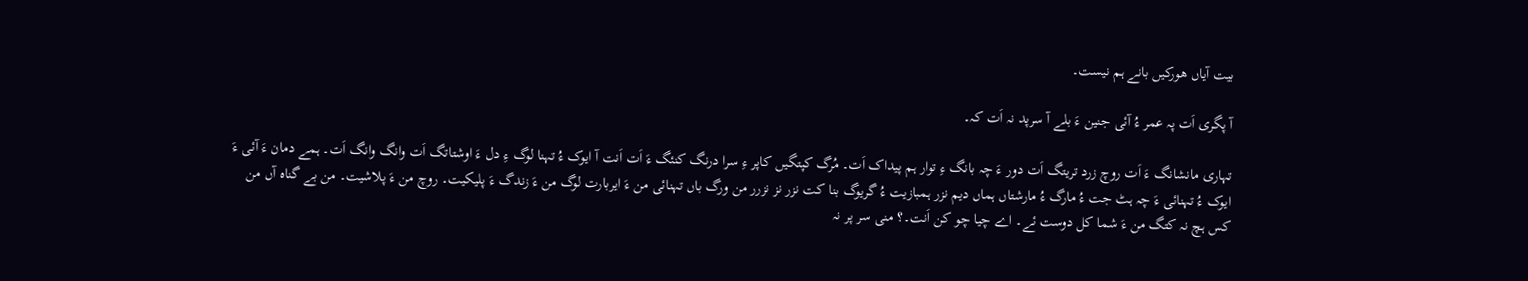بیت آیاں ھورکیں بانے ہم نیست۔

آ پگری اَت پہ عمر ءُ آئی جنین ءَ بلے آ سرپد نہ اَت کہ۔

تہاری مانشانگ ءَ اَت روچ زرد تریتگ اَت دور ءَ چہ بانگ ءِ توار ہم پیداک اَت۔ مُرگ کپتگیں کاپر ءِ سرا درنگ کنئگ ءَ اَت اَنت آ ایوک ءُ تہنا لوگ ءِ دل ءَ اوشتاتگ اَت وانگ وانگ اَت۔ ہمے دمان ءَ آئی ءَ ایوک ءُ تہنائی ءَ چہ ہٹ جت ءُ مارگ ءُ مارشتاں ہماں دیم نزر ہمبازیت ءُ گریوگ بنا کت نزر نز نزرر من ورگ باں تہنائی من ءَ ایربارت لوگ من ءَ زندگ ءَ پلیکیت۔ روچ من ءَ پلاشیت۔ من بے گناہ آں من کس ہچ نہ کتگ من ءَ شما کل دوست ئے۔ اے چیا چو کن اَنت۔؟ منی سر پر نہ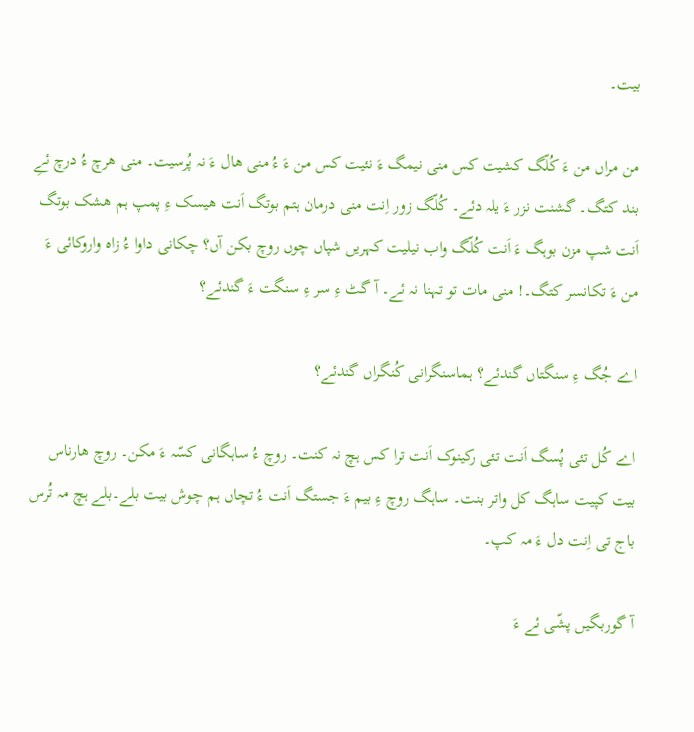بیت۔

من مراں من ءَ کُلّگ کشیت کس منی نیمگ ءَ نئیت کس من ءَ ءُ منی ھال ءَ نہ پُرسیت۔ منی ھرچ ءُ درچ ئےِ بند کتگ۔ گشنت نزر ءَ یلہ دئے۔ کُلّگ زور اِنت منی درمان ہتم بوتگ اَنت ھیسک ءِ پمپ ہم ھشک بوتگ اَنت شپ مزن بوہگ ءَ اَنت کُلّگ واب نیلیت کہریں شپاں چوں روچ بکن آں؟ چکانی داوا ءُ زاہ واروکائی ءَ من ءَ تکانسر کتگ۔! منی مات تو تہنا نہ ئے۔ آ گٹ ءِ سر ءِ سنگت ءَ گندئے؟

اے جُگ ءِ سنگتاں گندئے؟ ہماسنگرانی کُنگراں گندئے؟

اے کُل تئی پُسگ اَنت تئی رکینوک اَنت ترا کس ہچ نہ کنت۔ روچ ءُ ساہگانی کسّہ ءَ مکن۔ روچ ھارناس بیت کپیت ساہگ کل واتر بنت۔ ساہگ روچ ءِ بیم ءَ جستگ اَنت ءُ تچاں ہم چوش بیت بلے۔بلے ہچ مہ تُرس باج تی اِنت دل ءَ مہ کپ۔

آ گوربگیں پشّی ئے ءَ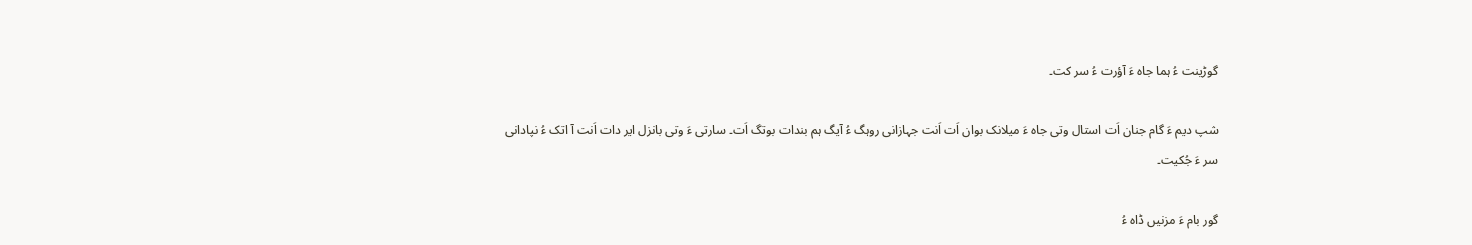گوڑینت ءُ ہما جاہ ءَ آؤرت ءُ سر کت۔

شپ دیم ءَ گام جنان اَت استال وتی جاہ ءَ میلانک بوان اَت اَنت جہازانی روہگ ءُ آیگ ہم بندات بوتگ اَت۔ سارتی ءَ وتی بانزل ایر دات اَنت آ اتک ءُ نپادانی سر ءَ جُکیت۔

گور بام ءَ مزنیں ڈاہ ءُ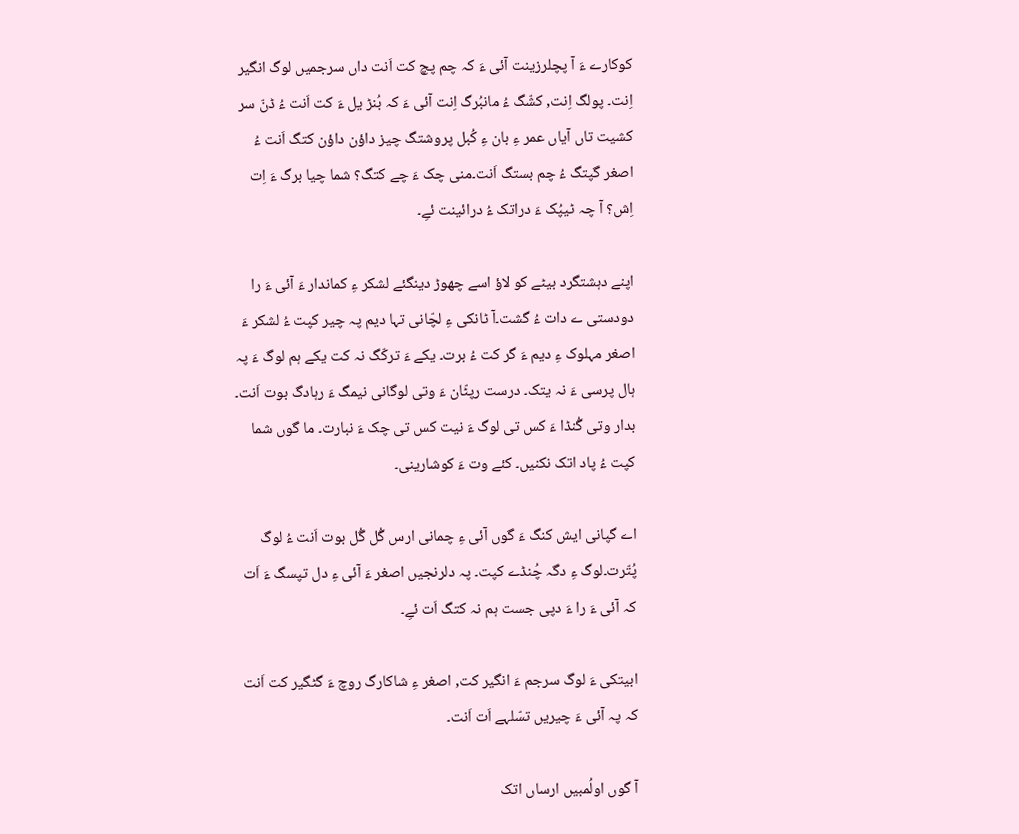کوکارے ءَ آ پچلرزینت آئی ءَ کہ چم پچ کت اَنت داں سرجمیں لوگ انگیر اِنت۔ پولگ اِنت, کشّگ ءُ مانبُرگ اِنت آئی ءَ کہ بُنڑ یل ءَ کت اَنت ءُ ڈنّ سر کشیت تاں آیاں عمر ءِ بان ءِ کُبل پروشتگ چیز داؤن داؤن کتگ اَنت ءُ اصغر گپتگ ءُ چم بستگ اَنت۔منی چک ءَ چے کتگ؟ شما چیا برگ ءَ اِت اِش؟ آ چہ ٹیپُک ءَ دراتک ءُ درائینت ئےِ۔

اپنے دہشتگرد بیٹے کو لاؤ اسے چھوڑ دینگئے لشکر ءِ کماندار ءَ آئی ءَ را دودستی ے دات ءُ گشت۔آ ٹانکی ءِ لچّانی تہا دیم پہ چیر کپت ءُ لشکر ءَ اصغر مہلوک ءِ دیم ءَ گر کت ءُ برت۔ یکے ءَ ترکّگ نہ کت یکے ہم لوگ ءَ پہ ہال پرسی ءَ نہ یتک۔ درست رپٹّان ءَ وتی لوگانی نیمگ ءَ رہادگ بوت اَنت۔ بدار وتی گُنڈا ءَ کس تی لوگ ءَ نیت کس تی چک ءَ نبارت۔ ما گوں شما کپت ءُ پاد اتک نکنیں۔ کئے وت ءَ کوشارینی۔

اے گپانی ایش کنگ ءَ گوں آئی ءِ چمانی ارس گُل گُل بوت اَنت ءُ لوگ پُتّرت۔لوگ ءِ دگہ چُنڈے کپت۔ پہ دلرنجیں اصغر ءَ آئی ءِ دل تپسگ ءَ اَت کہ آئی ءَ را ءَ دپی جست ہم نہ کتگ اَت ئےِ۔

ابیتکی ءَ لوگ سرجم ءَ انگیر کت, اصغر ءِ شاکارگ روچ ءَ گٹگیر کت اَنت کہ پہ آئی ءَ چیریں تسّلہے اَت اَنت۔

آ گوں اولُمبیں ارساں اتک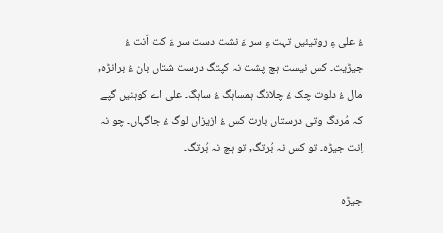ءُ علی ءِ روتیئیں تہت ءِ سر ءَ نشت دست سر ءَ کت اَنت ءُ جیڑیت۔ کس نیست ہچ پشت نہ کپتگ درست شتاں بان ءُ برانڑہ, مال ءُ دلوت چک ءُ چلانگ ہمساہگ ءُ ساہگ۔ علی اے کوہنیں گپے کہ مُردگ وتی درستاں بارت کس ءُ ازیزاں لوگ ءُ جاگہاں۔ چو نہ اِنت جیڑہ۔ تو کس نہ بُرتگ, تو ہچ نہ بُرتگ۔

جیڑہ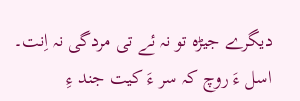دیگرے جیڑہ تو نہ ئے تی مردگی نہ اِنت۔ اسل ءَ روچ کہ سر ءَ کیت جند ءِ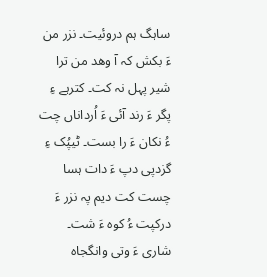ساہگ ہم دروئیت۔ نزر من ءَ بکش کہ آ وھد من ترا شیر پہل نہ کت۔ کترہے ءِ پگر ءَ رند آئی ءَ اُرداناں چت ءُ نکان ءَ را بست۔ ٹیپُک ءِ گزدپی دپ ءَ دات ہسا چست کت دیم پہ نزر ءَ درکپت ءُ کوہ ءَ شت۔ شاری ءَ وتی وانگجاہ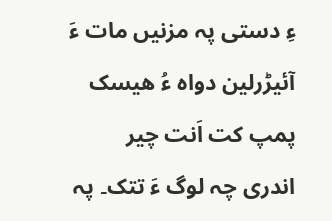ءِ دستی پہ مزنیں مات ءَ آئیڑرلین دواہ ءُ ھیسک پمپ کت اَنت چیر اندری چہ لوگ ءَ تتک۔ پہ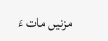مزنیں مات ءَ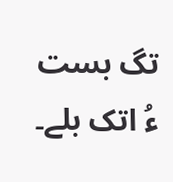تگ بست ءُ اتک بلے۔